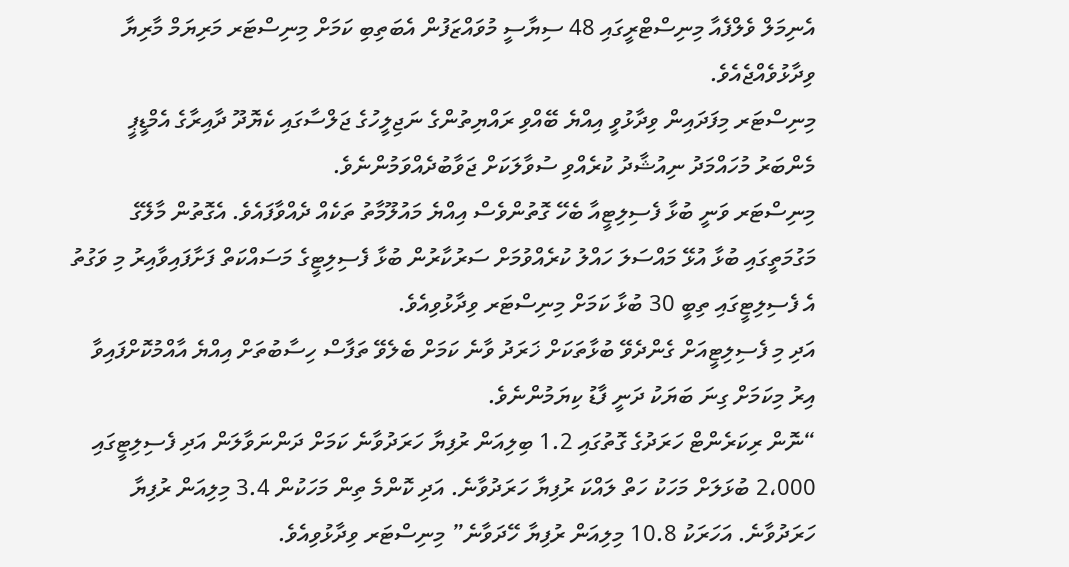އެނިމަލް ވެލްފެއާ މިނިސްޓްރީގައި 48 ސިޔާސީ މުވައްޒަފުން އެބަތިބި ކަމަށް މިނިސްޓަރ މަރިޔަމް މާރިޔާ ވިދާޅުވެއްޖެއެވެ.
މިނިސްޓަރ މިފަދައިން ވިދާޅުވީ އިއްޔެ ބޭއްވި ރައްޔިތުންގެ ނަޖިލީހުގެ ޖަލްސާގައި ކެޔޮދޫ ދާއިރާގެ އެމްޑީޕީ މެންބަރު މުހައްމަދު ނިއުޝާދު ކުރެއްވި ސުވާލަކަށް ޖަވާބުދެއްވަމުންނެވެ.
މިނިސްޓަރ ވަނީ ބުޅާ ފެސިލިޓީއާ ބެހޭ ގޮތުންވެސް އިއްޔެ މައުލޫމާތު ތަކެއް ދެއްވާފައެވެ. އެގޮތުން މާލޭގެ މަގުމަތީގައި ބުޅާ އުޅޭ މައްސަލަ ހައްލު ކުރެއްވުމަށް ސަރުކާރުން ބުޅާ ފެސިލިޓީގެ މަސައްކަތް ފަށާފައިވާއިރު މި ވަގުތު އެ ފެސިލިޓީގައި ތިބީ 30 ބުޅާ ކަމަށް މިނިސްޓަރ ވިދާޅުވިއެވެ.
އަދި މި ފެސިލިޓީއަށް ގެންދެވޭ ބުޅާތަކަށް ޚަރަދު ވާނެ ކަމަށް ބެލެވޭ ތަފާސް ހިސާބުތަށް އިއްޔެ އާއްމުކޮށްފައިވާ އިރު މިކަމަށް ގިނަ ބަޔަކު ދަނީ ފާޑު ކިޔަމުންނެވެ.
“ނޮން ރިކަރެންޓް ހަރަދުގެ ގޮތުގައި 1.2 ބިލިއަން ރުފިޔާ ހަރަދުވާނެ ކަމަށް ދަންނަވާލަން އަދި ފެސިލިޓީގައި 2،000 ބުޅަލަށް މަހަކު ހަތް ލައްކަ ރުފިޔާ ހަރަދުވާނެ. އަދި ކޮންމެ ތިން މަހަކުން 3.4 މިލިއަން ރުފިޔާ ހަރަދުވާނެ. އަހަރަކު 10.8 މިލިއަން ރުފިޔާ ހޭދަވާނެ” މިނިސްޓަރ ވިދާޅުވިއެވެ.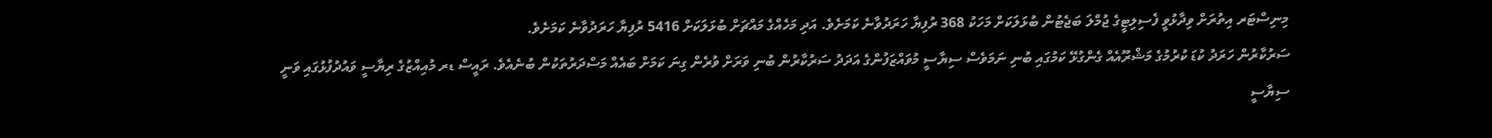މިނިސްޓަރ އިތުރަށް ވިދާޅުވީ ފެސިލިޓީގެ ޖުމްލަ ބަޖެޓުން ބުޅަލަކަށް މަހަކު 368 ރުފިޔާ ހަރަދުވާނެ ކަމަށެވެ. އަދި މަހެއްގެ މައްޗަށް ބުޅަލަކަށް 5416 ރުފިޔާ ހަރަދުވާނެ ކަމަށެވެ.
ސަރުކާރުން ހަރަދު ކުޑަ ކުރުމުގެ މަޝްރޫއެއް ގެންގުޅޭ ކަމުގައި ބުނި ނަމަވެސް ސިޔާސީ މުވައްޒަފުންގެ އަދަދު ސަރުކާރުން ބުނި ވަރަށް ވުރެން ގިނަ ކަމަށް ބައެއް މަސްދަރުތަކުން ބުނެއެވެ. ރައީސް ޑރ މުއިއްޒުގެ ރިޔާސީ ވައުދުފުޅުގައި ވަނީ ސިޔާސީ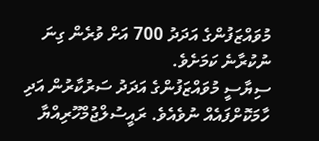މުވައްޒަފުންގެ އަދަދު 700 އަށް ވުރެން ގިނަ ނުކުރާނެ ކަމަށެވެ.
ސިޔާސީ މުވައްޒަފުންގެ އަދަދު ސަރުކާރުން އަދި ހާމަކޮށްފައެއް ނުވެއެވެ. ރައީސުލްޖުމްހޫރިއްޔާ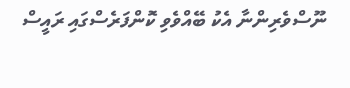ނޫސްވެރިންނާ އެކު ބޭއްވެވި ކޮންފަރެސްގައި ރައީސް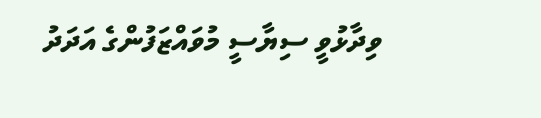ވިދާޅުވީ ސިޔާސީ މުވައްޒަފުންގެ އަދަދު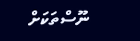ނޫސްތަކަށް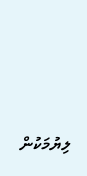ލިޔުމަކުން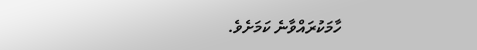ހާމަކުރައްވާނެ ކަމަށެވެ.